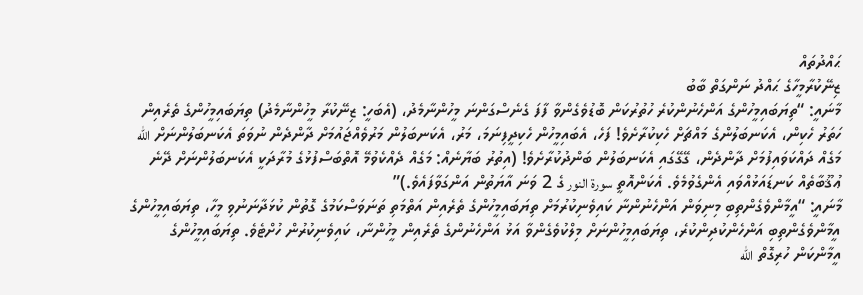ޙައްދުތައް
ޒިނޭކުރާމީހާގެ ޙައްދު ނަންގަތް ބާބު
މާނައީ: “ތިޔަބައިމީހުންގެ އަންހެނުންކުރެ ހުތުރުކަން ބޮޑުވެގެންވާ ފާފަ ގެނެސްގަންނަ މީހުންނާމެދު، (އެބަހީ: ޒިނޭކުރާ މީހުންނާމެދު) ތިޔަބައިމީހުންގެ ތެރެއިން ހަތަރު ހެކިން، އެކަނބަލުންގެ މައްޗަށް ހެކިކުރާށެވެ! ފަހެ، އެބައިމީހުން ހެކިދީފިނަމަ، މަރު، އެކަނބަލުން މަރުވެއްޖައުމަށް ދާންދެން ނުވަތަ އެކަނބަލުންނަށް الله މަގެއް ދައްކަވައިފުމަށް ދާންދެން، ގޭގޭގައި އެކަނބަލުން ބަންދުކުރާށެވެ! (އިތުރު ބަޔާނެއް: މަގެއް ދެއްކެވުމޭ އޮތްބަސްފުޅުގެ މުރާދަކީ އެކަނބަލުންނަށް ދޭނެ ޢުޤޫބާތެއް ކަނޑައަޅުއްވައި އެންގެވުމެވެ. އެކަންއޮތީ سورة النور ގެ 2 ވަނަ އާޔަތުން އަންގަވާފައެވެ.)”
މާނައީ: “އީމާންވެގެންތިބި މިނިވަން އަންހެނުންނާ ކައިވެނިކުރުމަށް ތިޔަބައިމީހުންގެ ތެރެއިން އަތްމަތި ތަނަވަސްކަމުގެ ގޮތުން ކުޅަދާނަނުވި މީހާ، ތިޔަބައިމީހުންގެ އީމާންވެގެންތިބި އަންހެންކުދިންކުރެ، ތިޔަބައިމީހުންނަށް މިލްކުވެގެންވާ އަޅު އަންހެނުންގެ ތެރެއިން މީހުންނާ، ކައިވެނިކުރުން ހުށްޓެވެ. ތިޔަބައިމީހުންގެ އީމާންކަން ހުރިގޮތް الله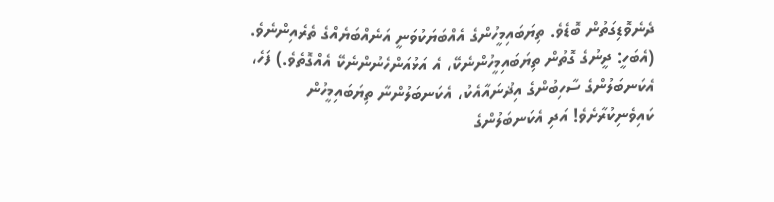ދެނެވޮޑިގަތުން ބޮޑެވެ. ތިޔަބައިމީހުންގެ އެއްބަޔަކުވަނީ އަނެއްބަޔެއްގެ ތެރެއިންނެވެ. (އެބަހީ: ދީނުގެ ގޮތުން ތިޔަބައިމީހުންނެކޭ، އެ އަޅުއަންހެނުންނެކޭ އެއްގޮތެވެ.) ފަހެ، އެކަނބަލުންގެ ސާހިބުންގެ އިޛުނައާއެކު، އެކަނބަލުންނާ ތިޔަބައިމީހުން ކައިވެނިކުރާށެވެ! އަދި އެކަނބަލުންގެ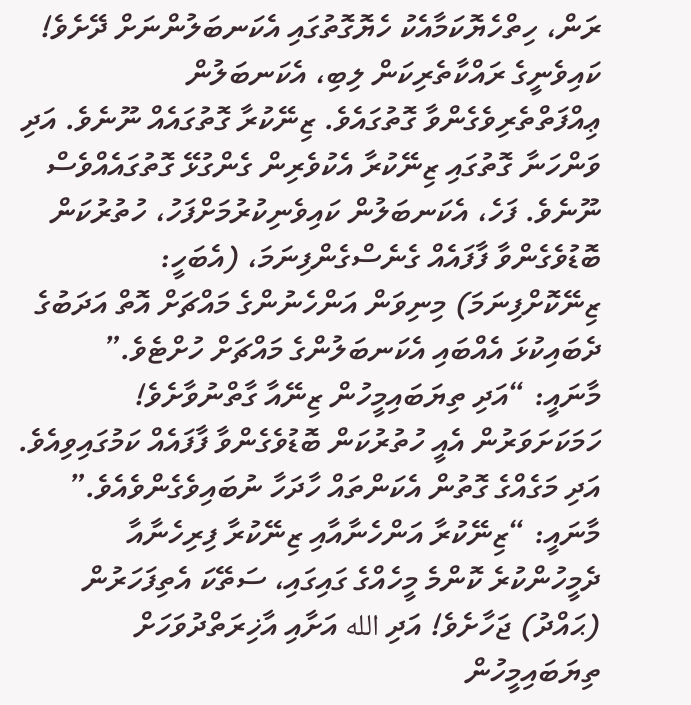ރަން، ހިތްހެޔޮކަމާއެކު ހެޔޮގޮތުގައި އެކަނބަލުންނަށް ދޭށެވެ! ކައިވެނީގެ ރައްކާތެރިކަން ލިބި، އެކަނބަލުން ޢިއްފަތްތެރިވެގެންވާ ގޮތުގައެވެ. ޒިނޭކުރާ ގޮތުގައެއް ނޫނެވެ. އަދި ވަންހަނާ ގޮތުގައި ޒިނޭކުރާ އެކުވެރިން ގެންގުޅޭ ގޮތުގައެއްވެސް ނޫނެވެ. ފަހެ، އެކަނބަލުން ކައިވެނިކުރުމަށްފަހު، ހުތުރުކަން ބޮޑުވެގެންވާ ފާފައެއް ގެނެސްގެންފިނަމަ، (އެބަހީ: ޒިނޭކޮށްފިނަމަ) މިނިވަން އަންހެނުންގެ މައްޗަށް އޮތް އަދަބުގެ ދެބައިކުޅަ އެއްބައި އެކަނބަލުންގެ މައްޗަށް ހުށްޓެވެ.”
މާނައީ: “އަދި ތިޔަބައިމީހުން ޒިނޭއާ ގާތްނުވާށެވެ! ހަމަކަށަވަރުން އެއީ ހުތުރުކަން ބޮޑުވެގެންވާ ފާފައެއް ކަމުގައިވިއެވެ. އަދި މަގެއްގެ ގޮތުން އެކަންތައް ހާދަހާ ނުބައިވެގެންވެއެވެ.”
މާނައީ: “ޒިނޭކުރާ އަންހެނާއާއި ޒިނޭކުރާ ފިރިހެނާއާ ދެމީހުންކުރެ ކޮންމެ މީހެއްގެ ގައިގައި، ސަތޭކަ އެތިފަހަރުން (ޙައްދު) ޖަހާށެވެ! އަދި الله އަށާއި އާޚިރަތްދުވަހަށް ތިޔަބައިމީހުން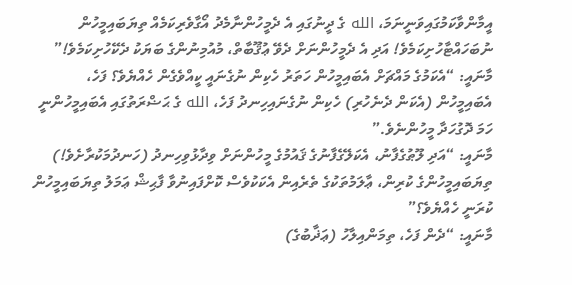އީމާންވާކަމުގައިވަނީނަމަ، الله ގެ ދީނުގައި އެ ދެމީހުންނާމެދު އޯގާވެރިކަމެއް ތިޔަބައިމީހުން ނުބަހައްޓާހުށިކަމެވެ! އަދި އެ ދެމީހުންނަށް ދެވޭ ޢުޤޫބާތް، މުއުމިނުންގެ ބަޔަކު ދެކޭހުށިކަމެވެ!”
މާނައީ: “އެކަމުގެ މައްޗަށް އެބައިމީހުން ހަތަރު ހެކިން ނުގެނައީ ކީއްވެގެން ހެއްޔެވެ؟ ފަހެ، އެބައިމީހުން (އެކަން ދެނެހުރި) ހެކިން ނުގެނައިހިނދު ފަހެ، الله ގެ ޙަޟްރަތުގައި އެބައިމީހުންނީ ހަމަ ދޮގުހަދާ މީހުންނެވެ.”
މާނައީ: “އަދި ލޫޠުގެފާނު، އެކަލޭގެފާނުގެ ޤައުމުގެ މީހުންނަށް ވިދާޅުވިހިނދު (ހަނދުމަކުރާށެވެ!) ތިޔަބައިމީހުންގެ ކުރިން، ޢާލަމުތަކުގެ ތެރެއިން އެކަކުވެސް ކޮށްފައިނުވާ ފާޙިޝް ޢަމަލު ތިޔަބައިމީހުން ކުރަނީ ހެއްޔެވެ؟”
މާނައީ: “ދެން ފަހެ، ތިމަންއިލާހު (ޢަޛާބުގެ)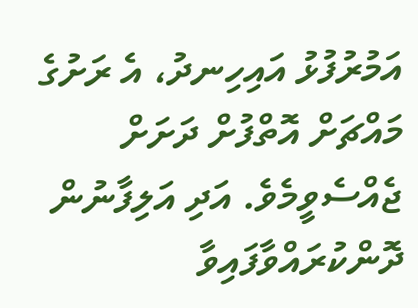އަމުރުފުޅު އައިހިނދު، އެ ރަށުގެ މައްޗަށް އޮތްފުށް ދަށަށް ޖެއްސެވީމެވެ. އަދި އަލިފާނުން ދޮންކުރައްވާފައިވާ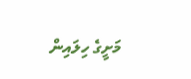މަށީގެ ހިލައިން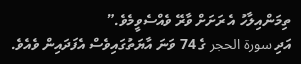ތިމަންއިލާހު އެ ރަށަށް ވާރޭ ވެއްސެވީމެވެ.”
އަދި سورة الحجر ގެ 74 ވަނަ އާޔަތުގައިވެސް އެފަދައިން ވެއެވެ.